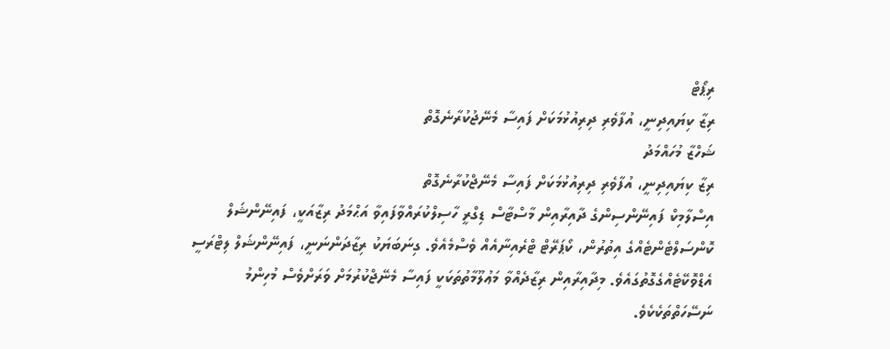ރިޕޯޓް
ރިޒާ ކިޔައިދިނީ، އުފާވެރި ދިރިއުޅުމަކަށް ފައިސާ މެނޭޖުކުރާނެގޮތް
ޝަހްޒާ މުހައްމަދު
ރިޒާ ކިޔައިދިނީ، އުފާވެރި ދިރިއުޅުމަކަށް ފައިސާ މެނޭޖްކުރާނެގޮތް
އިސްލާމިކް ފައިނޭންސިންގެ ދާއިރާއިން މާސްޓާސް ޑިގްރީ ހާސިލްކުރައްވާފައިވާ އަޙްމަދު ރިޒާއަކީ، ފައިނޭންޝަލް ކޮންސަލްޓެންޓެއްގެ އިތުރުން، ކޯޕަރޭޓް ޓްރެއިނާއެއް ވެސްމެއެވެ. ގިނަބަޔަކު ރިޒާދަންނަނީ، ފައިނޭންޝަލް ލިޓްރަސީ އެޑްވޮކޭޓެއްގެގޮތުގައެވެ. މިދާއިރާއިން ރިޒާދެއްވާ މަޢުލޫމާތުތަކަކީ ފައިސާ މެނޭޖްކުރުމަށް ވަރަށްވެސް މުހިންމު ނަސޭހަތްތަކެކެވެ.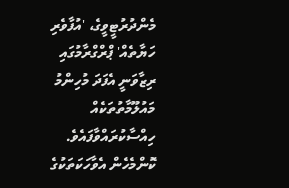މެންދުރުޓީވީގެ، 'އުފާވެރި ހަޔާތެއް' ޕްރްގްރާމުގައި ރިޒާވަނީ އެފަދަ މުހިންމު މައުލޫމާތުތަކެއް ހިއްސާކުރައްވާފައެވެ. ކޮންމެހެން އެވާހަކަތަކުގެ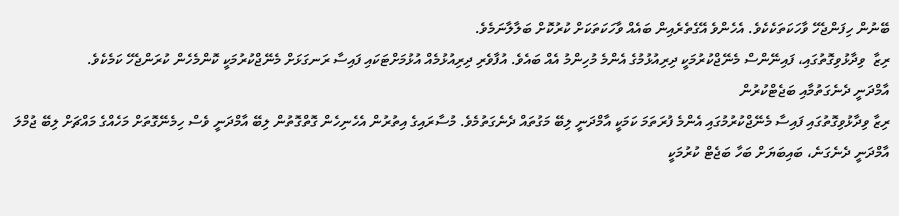ބޭނުން ހިފަންޖެހޭ ވާހަކަތަކެކެވެ. އެހެންވެ އޭގެތެރެއިން ބައެއް ވާހަކަތަކަށް ކުރުކޮށް ބަލާލާނަމެވެ.
ރިޒާ  ވިދާޅުވިގޮތުގައި، ފައިނޭންސް މެނޭޖްކުރުމަކީ ދިރިއުޅުމުގެ އެންމެ މުހިންމު އެއް ބައެވެ. އުފާވެރި ދިރިއުޅުމެއް އުޅުމަށްޓަކައި ފައިސާ ރަނގަޅަށް މެނޭޖްކުރުމަކީ ކޮންމެހެން ކުރަންޖެހޭ ކަމެކެވެ.
އާމްދަނީ ދެނެގަތުމާއި ބަޖެޓްކުރުން
ރިޒާ ވިދާޅުވިގޮތުގައި ފައިސާ މެނޭޖްކުރުމުގައި އެންމެ ފުރަތަމަ ކަމަކީ އާމްދަނީ ލިބޭ މަގުތައް ދެނެގަތުމެވެ. މުސާރައިގެ އިތުރުން އެހެނިހެން ގޮތްގޮތުން ލިބޭ އާމްދަނީ ވެސް ހިމެނޭގޮތަށް މަހެއްގެ މައްޗަށް ލިބޭ ޖުމްލަ އާމްދަނީ ދެނެގަނެ، ބައިބަޔަށް ބަހާ ބަޖެޓް ކުރުމަކީ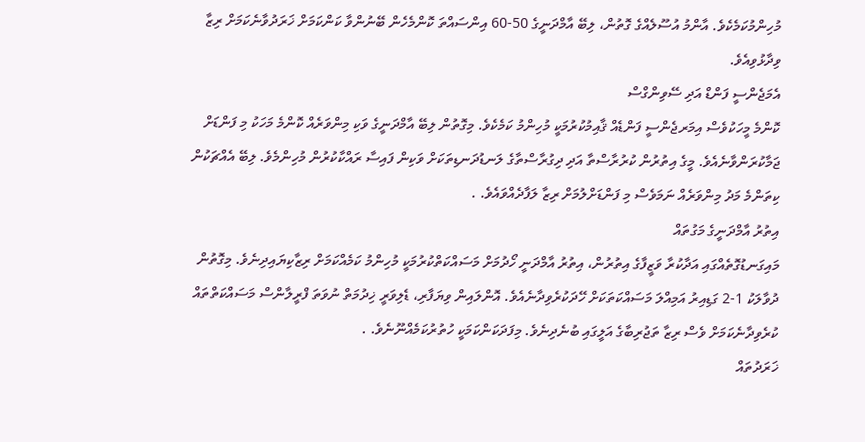މުހިންމުކަމެކެވެ. އާންމު އުސޫލެއްގެ ގޮތުން، ލިބޭ އާމްދަނީގެ 50-60 އިންސައްތަ ކޮންމެހެން ބޭނުންވާ ކަންކަމަށް ޚަރަދުވާނެކަމަށް ރިޒާ ވިދާޅުވިއެވެ.
އެމަޖެންސީ ފަންޑް އަދި ސޭވިންގްސް
ކޮންމެ މީހަކުވެސް އިމަރޖެންސީ ފަންޑެއް ޤާއިމުކުރުމަކީ މުހިންމު ކަމެކެވެ. މިގޮތުން ލިބޭ އާމްދަނީގެ ވަކި މިންވަރެއް ކޮންމެ މަހަކު މި ފަންޑަށް ޖަމާކުރަންވާނެއެވެ. މީގެ އިތުރުން ކުރުރާސްތާ އަދި ދިގުރާސްތާގެ ލަނޑުދަނޑިތަކަށް ވަކިން ފައިސާ ރައްކާކުރުން މުހިންމެވެ. ލިބޭ އެއްޗަކުން ކިތަންމެ މަދު މިންވަރެއް ނަމަވެސް މި ފަންޑަށްލުމަށް ރިޒާ ލަފާދެއްވައެވެ. .
އިތުރު އާމްދަނީގެ މަގުތައް
މައިގަނޑުގޮތެއްގައި އަދާކުރާ ވަޒީފާގެ އިތުރުން، އިތުރު އާމްދަނީ ހޯދުމަށް މަސައްކަތްކުރުމަކީ މުހިންމު ކަމެއްކަމަށް ރިޒާކިޔައިދިނެވެ. މިގޮތުން ދުވާލަކު 1-2 ގަޑިއިރު އަމިއްލަ މަސައްކަތަކަށް ހޭދަކުރެވިދާނެއެވެ. އޮންލައިން ވިޔަފާރި، ޑެލިވަރީ ޚިދުމަތް ނުވަތަ ފްރީލާންސް މަސައްކަތްތައް ކުރެވިދާނެކަމަށް ވެސް ރިޒާ ތަޖުރިބާގެ އަލީގައި ބުނެދިނެވެ. މިފަދަކަންކަމަކީ ހުތުރުކަމެއްނޫނެވެ. .
ޚަރަދުތައް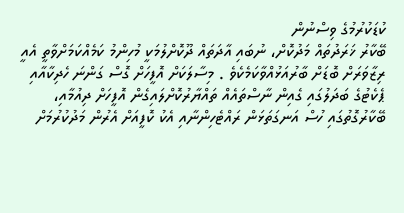ކުޑަކުރުމުގެ ވިސްނުން
ބޭކާރު ޚަރަދުތައް މަދުކޮށް، ނުބައި އާދަތައް ދޫކޮށްލުމަކީ މުހިންމު ކަމެއްކަމަށްވާތީ އެއީ ރިޒާވަރަށް ބޮޑަށް ބާރުއަޅުއްވާކަމެކެވެ . މިސާލަކަށް އޮފީހަށް ގޮސް ގަންނަ ހެދިކާއާއި ޕެކެޓުގެ ބަދަލުގައި ގެއިން ނާސްތައެއް ތައްޔާރުކޮށްލައިގެން އޮފީހަށް ދިއުމާއި، ބޭކާރުގޮތުގައި ހުސް އަނގަތަޅަން ރައްޓެހިންނާއި އެކު ކޮފީއަށް އެރުން މަދުކުރުމަށް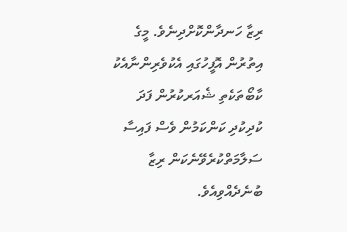ރިޒާ ހަނދާންކޮށްދިނެވެ. މީގެ އިތުރުން އޮފީހުގައި އެކުވެރިންނާއެކު ކާބޯތަކެތި ޝެއަރކުރުން ފަދަ ކުދިކުދި ކަންކަމުން ވެސް ފައިސާ ސަލާމަތްކުރެވޭނެކަން ރިޒާ ބުނެދެއްވިއެވެ.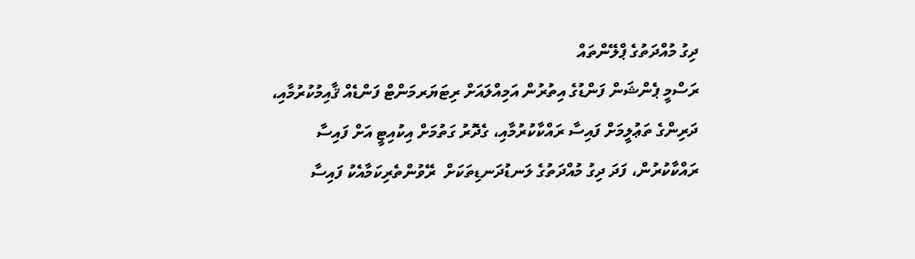ދިގު މުއްދަތުގެ ޕްލޭންތައް
ރަސްމީ ޕެންޝަން ފަންޑުގެ އިތުރުން އަމިއްލައަށް ރިޓަޔަރމަންޓް ފަންޑެއް ޤާއިމުކުރުމާއި، ދަރިންގެ ތަޢުލީމަށް ފައިސާ ރައްކާކުރުމާއި، ގެދޮރު ގަތުމަށް އިކުއިޓީ އަށް ފައިސާ ރައްކާކުރުން، ފަދަ ދިގު މުއްދަތުގެ ލަނޑުދަނޑިތަކަށް  ރޭވުންތެރިކަމާއެކު ފައިސާ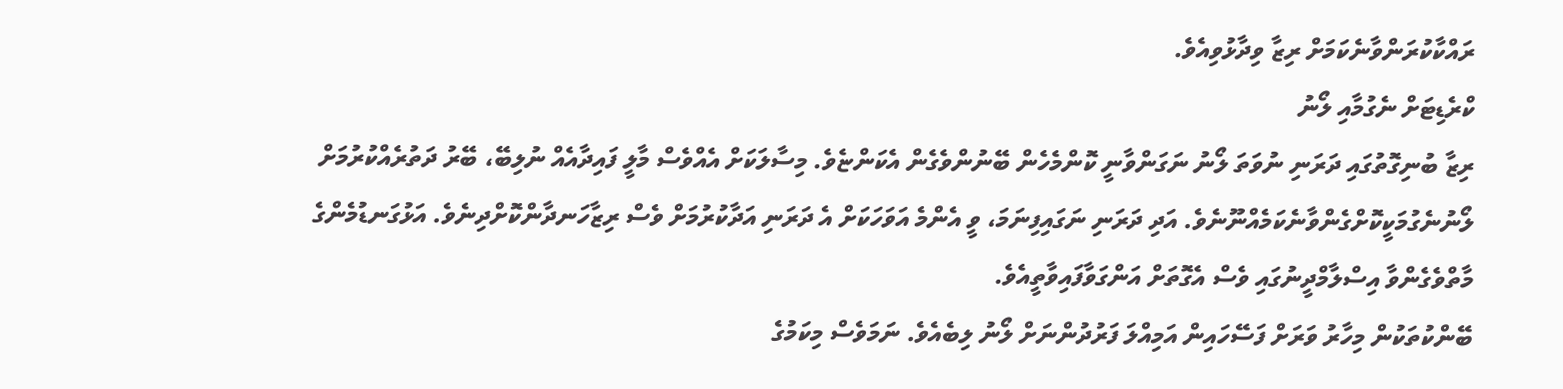ރައްކާކުރަންވާނެކަމަށް ރިޒާ ވިދާޅުވިއެވެ.
ކްރެޑިޓަށް ނެގުމާއި ލޯނު
ރިޒާ ބުނިގޮތުގައި ދަރަނި ނުވަތަ ލޯނު ނަގަންވާނީ ކޮންމެހެން ބޭނުންވެގެން އެކަންޏެވެ. މިސާލަކަށް އެއްވެސް މާލީ ފައިދާއެއް ނުލިބޭ، ބޭރު ދަތުރެއްކުރުމަށް ލޯނުނެގުމަކީކޮށްގެންވާނެކަމެއްނޫނެވެ. އަދި ދަރަނި ނަގައިފިނަމަ، ވީ އެންމެ އަވަހަކަށް އެ ދަރަނި އަދާކުރުމަށް ވެސް ރިޒާހަނދާންކޮށްދިނެވެ. އަޅުގަނޑުމެންގެ މާތްވެގެންވާ އިސްލާމްދީނުގައި ވެސް އެގޮތަށް އަންގަވާފައިވާތީއެވެ.
ބޭންކުތަކުން މިހާރު ވަރަށް ފަސޭހައިން އަމިއްލަ ފަރުދުންނަށް ލޯނު ލިބެއެވެ. ނަމަވެސް މިކަމުގެ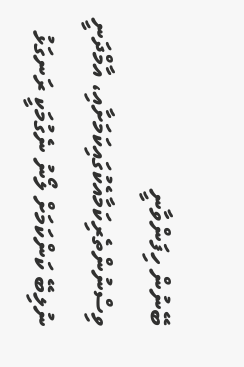ބޭނުން ހިފަންވާނީ ވިސްނުންތެރިކަމާއެކުގައިކަމަށާއި، އާމްދަނީ ނުލިބޭ ކަންކަމަށް ލޯނު ނެގުމަކީ ރަނގަޅު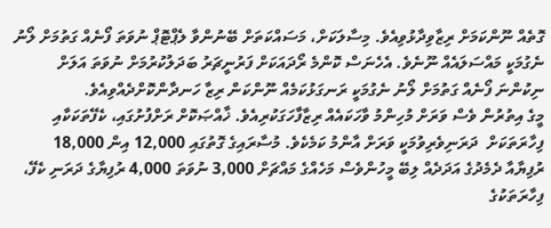ގޮތެއް ނޫންކަމަށް ރިޒާވިދާޅުވިއެވެ. މިސާލަކަށް، މަސައްކަތަށް ބޭނުންވާ ލެޕްޓޮޕް ނުވަތަ ފޯނެއް ގަތުމަށް ލޯނު ނެގުމަކީ މައްސަލައެއް ނޫނެވެ. އެހެނަސް ކޮންމެ ރޯދައަކަށް ފަރުނީޗަރު ބަދަލުކުރުމަށް ނުވަތަ އަލަށް ނިކުންނަ ފޯނެއް ގަތުމަށް ލޯނު ނެގުމަކީ ރަނގަޅުކަމެއް ނޫންކަން ރިޒާ ހަނދާންކޮށްދެއްވިއެވެ.
މީގެ އިތުރުން ވެސް ވަރަށް މުހިންމު ވާހަކައެއް ރިޒާފާހަގަކުރިއެވެ. ޚާއްޞަކޮށް ރަށްފުށުގައި، ކެފޭތަކަކާއި ފިހާރަތަކަށް  ދަރަނިވެރިވުމަކީ ވަރަށް އާންމު ކަމެކެވެ. މުސާރައިގެ ގޮތުގައި 12,000 އިން 18,000 ރުފިޔާއާ ދެމެދުގެ އަދަދެއް ލިބޭ މީހުންވެސް މަހެއްގެ މައްޗަށް 3,000 ނުވަތަ 4,000 ރުފިޔާގެ ދަރަނި ކެފޭ، ފިހާރަތަކުގެ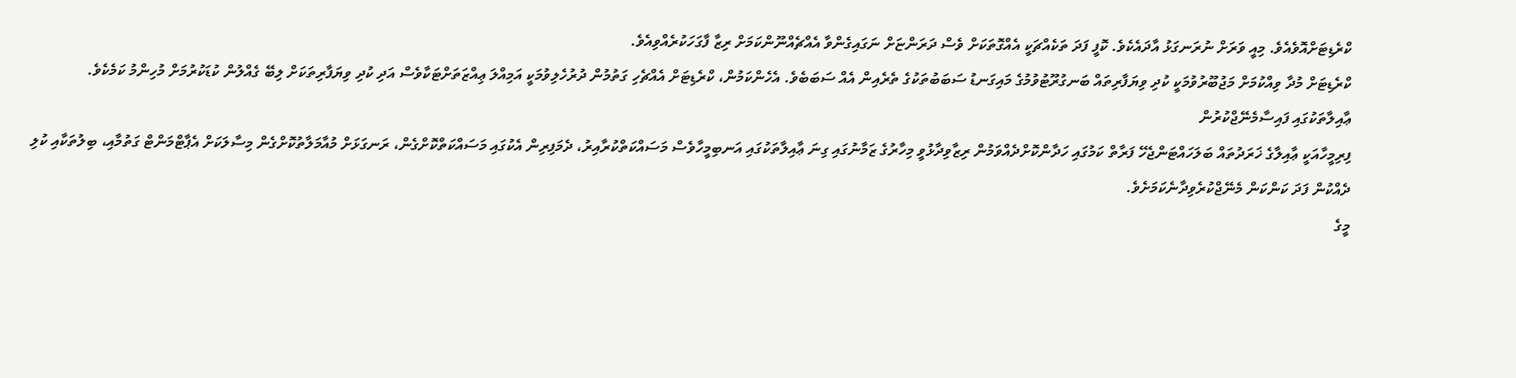ކްރެޑިޓަށްއޮވެއެވެ. މިއީ ވަރަށް ނުރަނގަޅު އާދައެކެވެ. ކޮފީ ފަދަ ތަކެއްޗަކީ އެއްގޮތަކަށް ވެސް ދަރަންޏަށް ނަގައިގެންވާ އެއްޗެއްނޫންކަމަށް ރިޒާ ފާގަހަކުރެއްވިއެވެ.
ކްރެޑިޓަށް މުދާ ވިއްކުމަށް މަޖުބޫރުވުމަކީ ކުދި ވިޔަފާރިތައް ބަނގުރޫޓުވުމުގެ މައިގަނޑު ސަބަބުތަކުގެ ތެރެއިން އެއް ސަބަބެވެ. އެހެންކަމުން، ކްރެޑިޓަށް އެއްޗެހި ގަތުމުން ދުރުހެލިވުމަކީ އަމިއްލަ ޢިއްޒަތަށްޓަކާވެސް އަދި ކުދި ވިޔަފާރިތަކަށް ލިބޭ ގެއްލުން ކުޑަކުރުމަށް މުހިންމު ކަމެކެވެ.
ޢާއިލާތަކުގައި ފައިސާމެނޭޖްކުރުން
ފިރިމީހާއަކީ ޢާއިލާގެ ޚަރަދުތައް ބަލަހައްޓަންޖެހޭ ފަރާތް ކަމުގައި ހަދާންކޮށްދެއްވަމުން ރިޒާވިދާޅުވީ މިހާރުގެ ޒަމާނުގައި ގިނަ ޢާއިލާތަކުގައި އަނބިމީހާވެސް މަސައްކަތްކުރާއިރު، ދެމަފިރިން އެކުގައި މަސައްކަތްކޮށްގެން، ރަނގަޅަށް މުއާމަލާތުކޮށްގެން މިސާލަކަށް އެޕާޓްމަންޓް ގަތުމާއި، ބިލުތަކާއި ކުލި ދެއްކުން ފަދަ ކަންކަން މެނޭޖްކުރެވިދާނެކަމަށެވެ.
މީގެ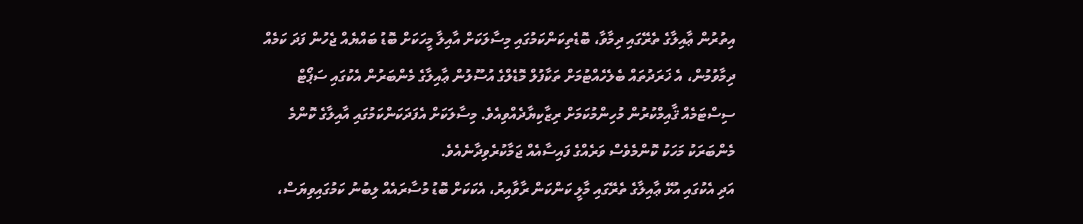އިތުރުން ޢާއިލާގެ ތެރޭގައި ދިމާވާ، ބޮޑެތިކަންކަމުގައި މިސާލަކަށް އާއިލާ މީހަކަށް ބޮޑު ބައްޔެއް ޖެހުން ފަދަ ކަމެއް ދިމާވުމުން، އެ ޚަރަދުތައް ބެލެހެއްޓުމަށް ތަކާފުލް މޮޑެލްގެ އުސޫލުން ޢާއިލާގެ މެންބަރުން އެކުގައި ސަޕޯޓް ސިސްޓަމެއް ޤާއިމްކުރުން މުހިންމުކަމަށް ރިޒާކިޔާދެއްވިއެވެ. މިސާލަކަށް އެފަދަކަންކަމުގައި އާއިލާގެ ކޮންމެ މެންބަރަކު މަހަކު ކޮންމެވެސް ވަރެއްގެ ފައިސާއެއް ޖަމާކުރެވިދާނެއެވެ.
އަދި އެކުގައި އުޅޭ ޢާއިލާގެ ތެރޭގައި މާލީ ކަންކަން ރާވާއިރު، އެކަކަށް ބޮޑު މުސާރައެއް ލިބުނު ކަމުގައިވިޔަސް،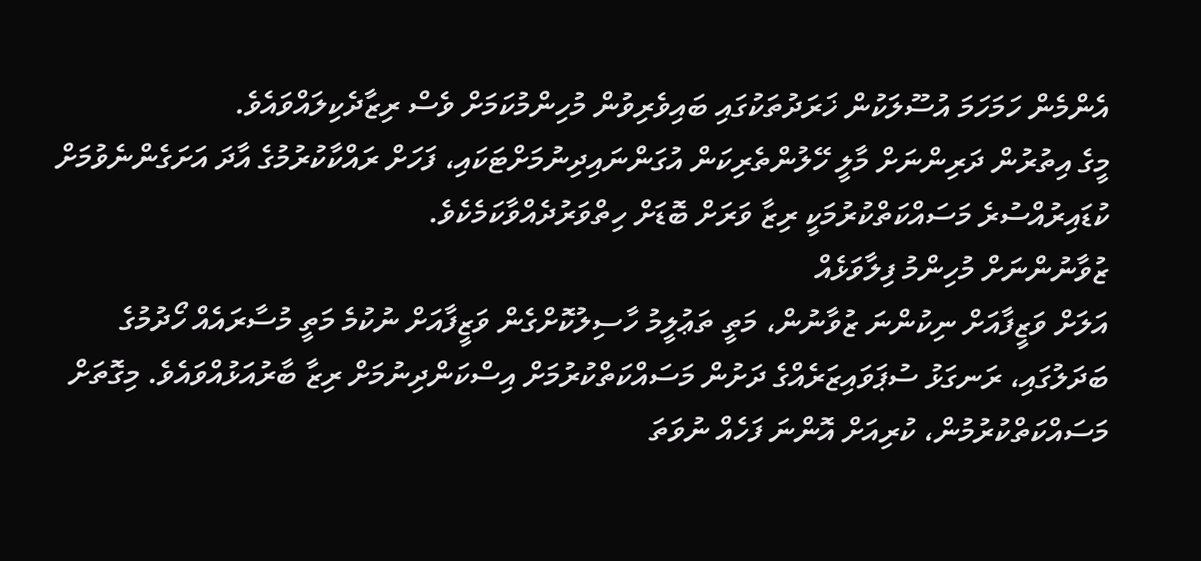އެންމެން ހަމަހަމަ އުސޫލަކުން ޚަރަދުތަކުގައި ބައިވެރިވުން މުހިންމުކަމަށް ވެސް ރިޒާދެކިލައްވައެވެ.
މީގެ އިތުރުން ދަރިންނަށް މާލީ ހޭލުންތެރިކަން އުގަންނައިދިނުމަށްޓަކައި، ފަހަށް ރައްކާކުރުމުގެ އާދަ އަށަގެންނެވުމަށް ކުޑައިރުއްސުރެ މަސައްކަތްކުރުމަކީ ރިޒާ ވަރަށް ބޮޑަށް ހިތްވަރުދެއްވާކަމެކެވެ.
ޒުވާނުންނަށް މުހިންމު ފިލާވަޅެއް
އަލަށް ވަޒީފާއަށް ނިކުންނަ ޒުވާނުން، މަތީ ތަޢުލީމު ހާސިލުކޮށްގެން ވަޒީފާއަށް ނުކުމެ މަތީ މުސާރައެއް ހޯދުމުގެ ބަދަލުގައި، ރަނގަޅު ސުޕަވައިޒަރެއްގެ ދަށުން މަސައްކަތްކުރުމަށް އިސްކަންދިނުމަށް ރިޒާ ބާރުއަޅުއްވައެވެ. މިގޮތަށް މަސައްކަތްކުރުމުން، ކުރިއަށް އޮންނަ ފަހެއް ނުވަތަ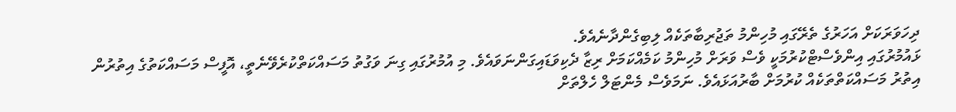ދިހަވަރަކަށް އަހަރުގެ ތެރޭގައި މުހިންމު ތަޖުރިބާތަކެއް ލިބިގެންދާނެއެވެ.
ޅައުމުރުގައި އިންވެސްޓްކުރުމަކީ ވެސް ވަރަށް މުހިންމު ކަމެއްކަމަށް ރިޒާ ދެކިވަޑައިގަންނަވައެވެ. މި އުމުރުގައި ގިނަ ވަގުތު މަސައްކަތްކުރެވޭނެތީ، އޮފީސް މަސައްކަތުގެ އިތުރުން އިތުރު މަސައްކަތްތަކެއް ކުރުމަށް ބާރުއަޅައެވެ. ނަމަވެސް މެންޓަލް ހެލްތަށް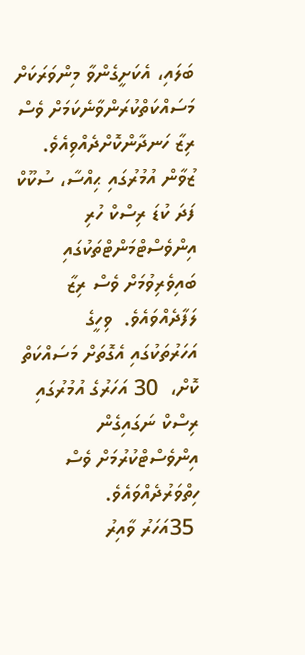ބަލައި، އެކަށީގެންވާ މިންވަރަކަށް މަސައްކަތްކުރަންވާނެކަމަށް ވެސް ރިޒާ ހަނދާންކޮށްދެއްވިއެވެ.
ޒުވާން އުމުރުގައި ޙިއްސާ، ސުކޫކް ފަދަ ކުޑަ ރިސްކް ހުރި އިންވެސްޓްމަންޓްތަކުގައި ބައިވެރިވުމަށް ވެސް ރިޒާ ލަފާދެއްވައެވެ.  ވިހީގެ އަހަރުތަކުގައި އެގޮތަށް މަސައްކަތް ކޮށް،  30 އަހަރުގެ އުމުރުގައި ރިސްކް ނަގައިގެން އިންވެސްޓްކުރުމަށް ވެސް ހިތްވަރުދެއްވައެވެ.
 35އަހަރު ވާއިރު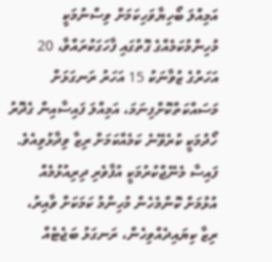އަމިއްލަ ބޯހިޔާވަހިކަމަށް ވިސްނުމަކީ މުހިންމުކަމެއްގެ ގޮތުގައި ފާހަގަކުރައްވާ، 20 އަހަރުގެ ޒުވާނަކު 15 އަހަރު ރަނގަޅަށް މަސައްކަތްކޮށްފިނަމަ، އަމިއްލަ ފައިސާއިން ގެދޮރު ހޯދުމަކީ ކުރެވޭނެ ކަމެއްކަމަށް ރިޒާ ވިދާޅުވިއެވެ.
ފައިސާ މެނޭޖްކުރުމަކީ އުފާވެރި ދިރިއުޅުމެއް އުޅުމަށް ކޮންމެހެން މުހިންމު ކަމަކަށް ވާއިރު، ރިޒާ ކިޔައިދެއްވިހެން، ރަނގަޅު ބަޖެޓެއް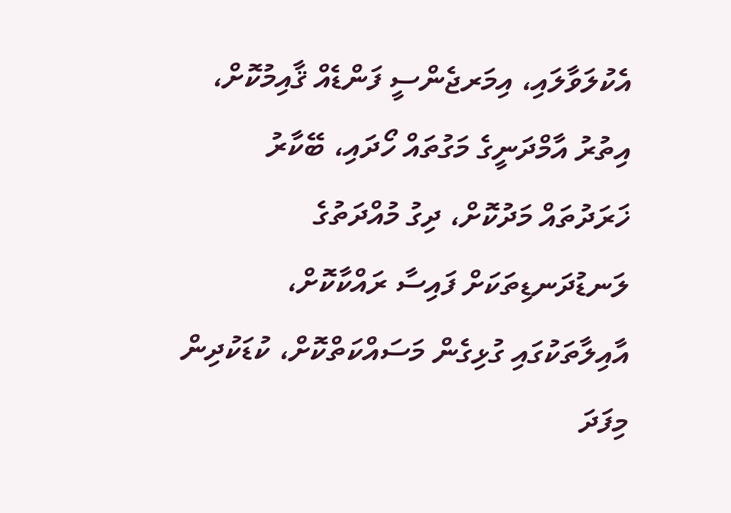އެކުލަވާލައި، އިމަރޖެންސީ ފަންޑެއް ޤާއިމުކޮށް، އިތުރު އާމްދަނީގެ މަގުތައް ހޯދައި، ބޭކާރު ޚަރަދުތައް މަދުކޮށް، ދިގު މުއްދަތުގެ ލަނޑުދަނޑިތަކަށް ފައިސާ ރައްކާކޮށް، އާއިލާތަކުގައި ގުޅިގެން މަސައްކަތްކޮށް، ކުޑަކުދިން މިފަދަ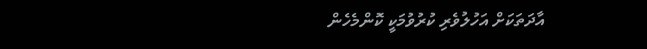އާދަތަކަށް އަހުލުވެރި ކުރުވުމަކީ ކޮންމެހެން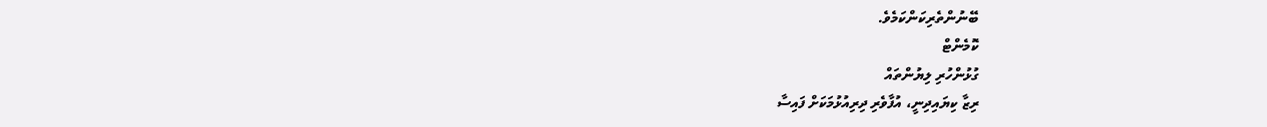ބޭނުންތެރިކަންކަމެވެ.
ކޮމެންޓް
ގުޅުންހުރި ލިޔުންތައް
ރިޒާ ކިޔައިދިނީ، އުފާވެރި ދިރިއުޅުމަކަށް ފައިސާ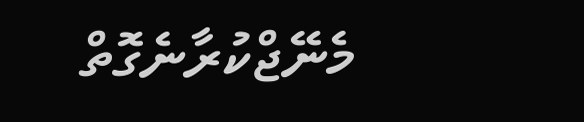މެނޭޖްކުރާނެގޮތް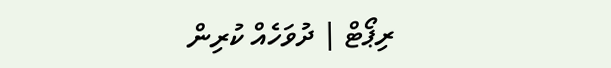ރިޕޯޓް | ދުވަހެއް ކުރިން